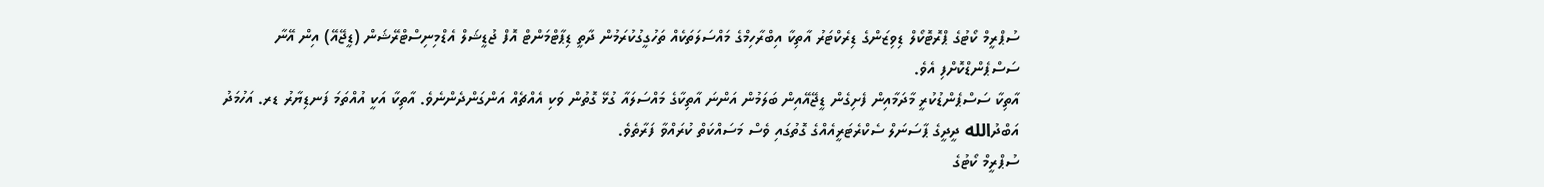ސުޕްރީމް ކޯޓުގެ ޕްރޮޓޮކޯލް ޑިވިޒަންގެ ޑިރެކްޓަރު އާތިކާ އިބްރާހިމްގެ މައްސަލަތަކެއް ތަހުގީގުކުރަމުން ދާތީ ޑިޕާޓްމަންޓް އޮފް ޖުޑީޝަލް އެޑްމިނިސްޓްރޭޝަން (ޑީޖޭއޭ) އިން އޭނާ ސަސްޕެންޑްކޮށްފި އެވެ.
އާތިކާ ސަސްޕެންޑުކުރީ މާދަމާއިން ފެށިގެން ޑީޖޭއޭއިން ބަލަމުން އަންނަ އާތިކާގެ މައްސަލައާ ގުޅޭ ގޮތުން ވަކި އެއްޗެއް އަންގަންދެންނެވެ. އާތިކާ އަކީ އުއްތަމަ ފަނޑިޔާރު ޑރ. އަހުމަދު އަބްދުالله ދީދީގެ ޕާސަނަލް ސެކްރެޓަރީއެއްގެ ގޮތުގައި ވެސް މަސައްކަތް ކުރައްވާ ފަރާތެވެ.
ސުޕްރީމް ކޯޓުގެ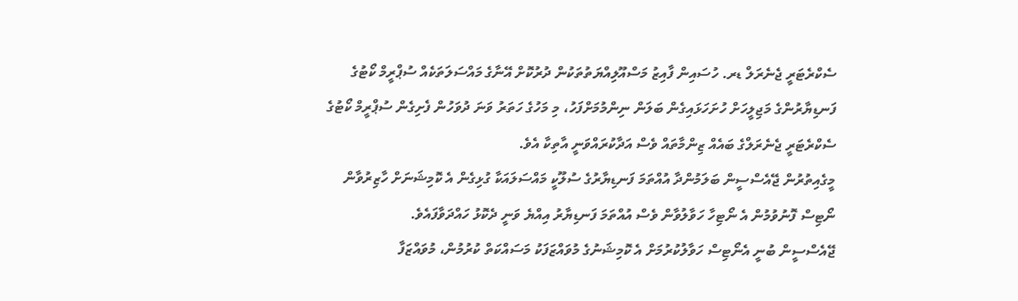ސެކްރެޓަރީ ޖެނެރަލް ޑރ. ހުސައިން ފާއިޒު މަސްއޫލިއްޔަތުތަކުން ދުރުކޮށް އޭނާގެ މައްސަލަތަކެއް ސުޕްރީމް ކޯޓުގެ ފަނޑިޔާރުންގެ މަޖިލީހަށް ހުށަހަޅައިގެން ބަލަން ނިންމުމަށްފަހު، މި މަހުގެ ހަތަރު ވަނަ ދުވަހުން ފެށިގެން ސުޕްރީމް ކޯޓުގެ ސެކްރެޓަރީ ޖެނެރަލްގެ ބައެއް ޒިންމާތައް ވެސް އަދާކުރައްވަނީ އާތިކާ އެވެ.
މީގެއިތުރުން ޖޭއެސްސީން ބަލަމުންދާ އުއްތަމަ ފަނޑިޔާރުގެ ސުލޫކީ މައްސަލައަކާ ގުޅިގެން އެ ކޮމިޝަނަށް ހާޒިރުވާން ނޯޓިސް ފޮނުވުމުން އެ ނޯޓިހާ ހަވާލުވާން ވެސް އުއްތަމަ ފަނޑިޔާރު އިއްޔެ ވަނީ ދެކޮޅު ހައްދަވާފައެވެ.
ޖޭއެސްސީން ބުނީ އެނޯޓިސް ހަވާލުކުރުމަށް އެ ކޮމިޝަނުގެ މުވައްޒަފަކު މަސައްކަތް ކުރުމުން، މުވައްޒަފާ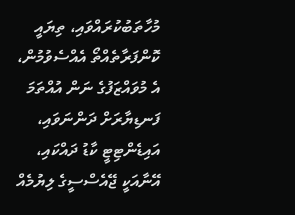މުހާތަބުކުރައްވައި، ތިޔައީ ކޮންފަރާތެއްތޯ އެއްސެވުމުން، އެ މުވައްޒަފުގެ ނަން އުއްތަމަ ފަނޑިޔާރަށް ދަންނަވައި، އައިޑެންޓިޓީ ކާޑު ދައްކައި، އޭނާއަކީ ޖޭއެސްސީގެ ލިޔުމެއް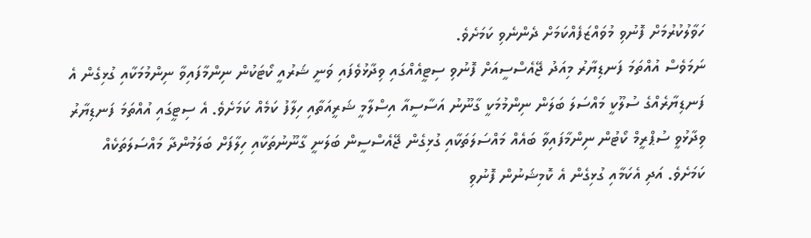ހަވާލުކުރުމަށް ފޮނުވި މުވައްޒަފެއްކަމަށް ދެންނެވި ކަމަށެވެ.
ނަމަވެސް އުއްތަމަ ފަނޑިޔާރު މިއަދު ޖޭއެސްސީއަށް ފޮނުވި ސިޓީއެއްގައި ވިދާޅުވެފައި ވަނީ ޝަރުއީ ކޯޓަކުން ނިންމާފައިވާ ނިންމުމަކާއި ގުޅިގެން އެ ފަނޑިޔާރެއްގެ ސުލޫކީ މައްސަލަ ބަލަން ނިންމުމަކީ ގާނޫނު އަސާސީއާ އިސްލާމީ ޝަރީއަތާއި ހިލާފު ކަމެއް ކަމަށެވެ. އެ ސިޓީގައި އުއްތަމަ ފަނޑިޔާރު ވިދާޅުވީ ސުޕްރީމް ކޯޓުން ނިންމާފައިވާ ބައެއް މައްސަލަތަކާއި ގުޅިގެން ޖޭއެސްސީން ބަލަނީ ގާނޫނުތަކާއި ހިލާފަށް ބަލަމުންދާ މައްސަލަތަކެއް ކަމަށެވެ. އަދި އެކަމާއި ގުޅިގެން އެ ކޮމިޝަނުން ފޮނުވި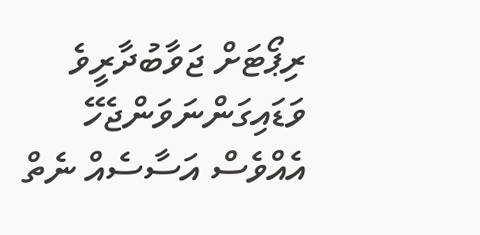ރިޕޯޓަށް ޖަވާބުދާރީވެ ވަޑައިގަންނަވަންޖެހޭ އެއްވެސް އަސާސެއް ނެތް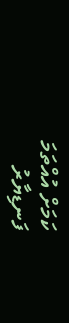ކަމަށް އުއްތަމަ ފަނޑިޔާރު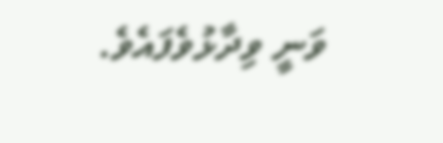ވަނީ ވިދާޅުވެފައެވެ.